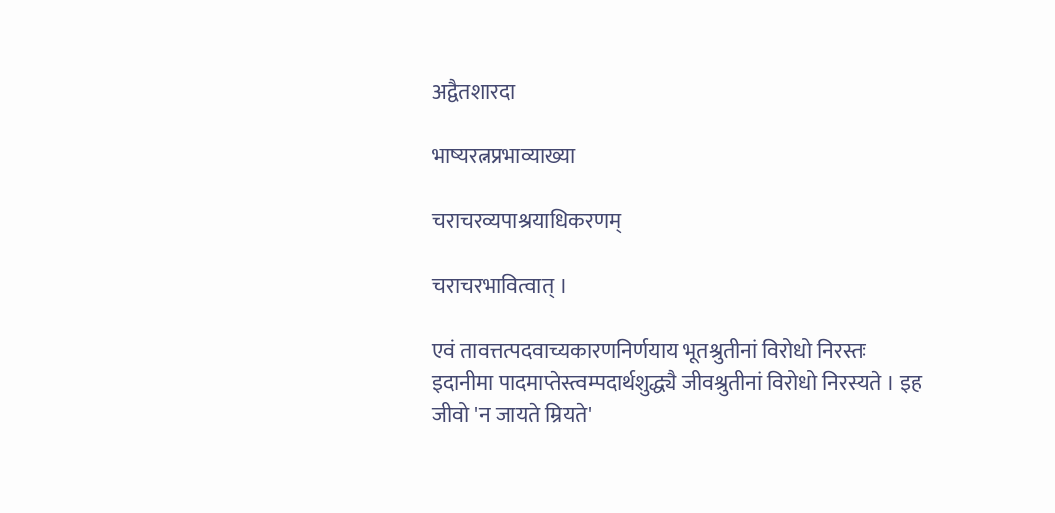अद्वैतशारदा

भाष्यरत्नप्रभाव्याख्या

चराचरव्यपाश्रयाधिकरणम्

चराचरभावित्वात् ।

एवं तावत्तत्पदवाच्यकारणनिर्णयाय भूतश्रुतीनां विरोधो निरस्तः इदानीमा पादमाप्तेस्त्वम्पदार्थशुद्ध्यै जीवश्रुतीनां विरोधो निरस्यते । इह जीवो 'न जायते म्रियते'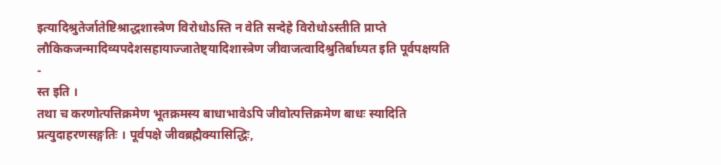इत्यादिश्रुतेर्जातेष्टिश्राद्धशास्त्रेण विरोधोऽस्ति न वेति सन्देहे विरोधोऽस्तीति प्राप्ते लौकिकजन्मादिव्यपदेशसहायाज्जातेष्ट्यादिशास्त्रेण जीवाजत्वादिश्रुतिर्बाध्यत इति पूर्वपक्षयति -
स्त इति ।
तथा च करणोत्पत्तिक्रमेण भूतक्रमस्य बाधाभावेऽपि जीवोत्पत्तिक्रमेण बाधः स्यादिति प्रत्युदाहरणसङ्गतिः । पूर्वपक्षे जीवब्रह्मैक्यासिद्धिः,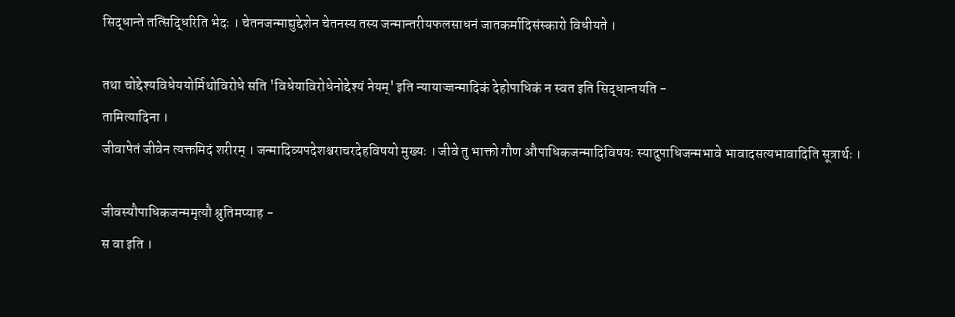सिद्धान्ते तत्सिद्धिरिति भेदः । चेतनजन्माद्युद्देशेन चेतनस्य तस्य जन्मान्तरीयफलसाधनं जातकर्मादिसंस्कारो विधीयते ।

तथा चोद्देश्यविधेययोर्मिथोविरोधे सति 'विधेयाविरोधेनोद्देश्यं नेयम्' इति न्यायाज्जन्मादिकं देहोपाधिकं न स्वत इति सिद्धान्तयति -
तामित्यादिना ।
जीवापेतं जीवेन त्यक्तमिदं शरीरम् । जन्मादिव्यपदेशश्चराचरदेहविषयो मुख्यः । जीवे तु भाक्तो गौण औपाधिकजन्मादिविषयः स्यादुपाधिजन्मभावे भावादसत्यभावादिति सूत्रार्थः ।

जीवस्यौपाधिकजन्ममृत्यौ श्रुतिमप्याह -
स वा इति ।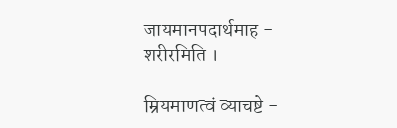जायमानपदार्थमाह -
शरीरमिति ।

म्रियमाणत्वं व्याचष्टे -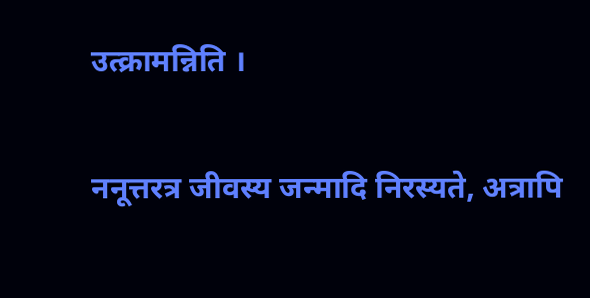उत्क्रामन्निति ।

ननूत्तरत्र जीवस्य जन्मादि निरस्यते, अत्रापि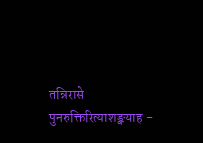तन्निरासे पुनरुक्तिरित्याशङ्क्याह -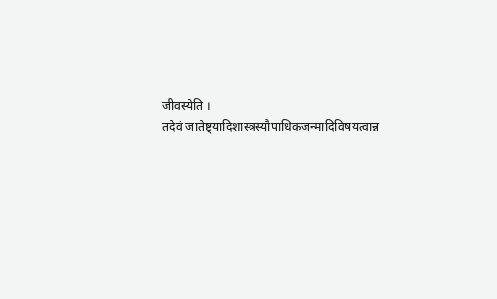जीवस्येति ।
तदेवं जातेष्ट्यादिशास्त्रस्यौपाधिकजन्मादिविषयत्वान्न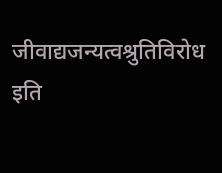जीवाद्यजन्यत्वश्रुतिविरोध इति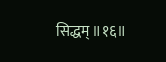सिद्धम् ॥१६॥